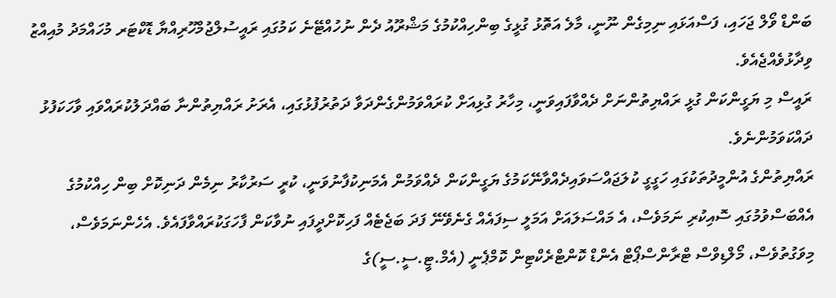ބަންޑް ވޯލް ޖަހައި، ފަސްއަޅައި ނިމިގެން ނޫނީ، މާލެ އަތޮޅު ގުޅީގެ ބިންހިއްކުމުގެ މަޝްރޫއު ދެން ނުހުއްޓޭނެ ކަމުގައި ރައީސުލްޖުމްހޫރިއްޔާ ޑޮކްޓަރ މުހައްމަދު މުއިއްޒު ވިދާޅުވެއްޖެއެވެ.
ރައީސް މި ޔަގީންކަން ގުޅީ ރައްޔިތުންނަށް ދެއްވާފައިވަނީ، މިހާރު ގުޅިއަށް ކުރައްވަމުންގެންދަވާ ދަތުރުފުޅުގައި، އެރަށު ރައްޔިތުންނާ ބައްދަލުކުރައްވައި ވާހަކަފުޅު ދައްކަވަމުންނެވެ.
ރައްޔިތުންގެ އުންމީދުތަކުގައި ހަގީގީ ކުލަޖައްސަވައިދެއްވާނޭކަމުގެ ޔަގީންކަން ދެއްވަމުން އެމަނިކުފާނުވަނީ، ކުރީ ސަރުކާރު ނިމެން ދަނިކޮށް ބިން ހިއްކުމުގެ އެއްބަސްވުމުގައި ސޮއިކުރި ނަމަވެސް، އެ މައްސަލައަށް އަމަލީ ސިފައެއް ގެނެވޭނޭ ފަދަ ބަޖެޓެއް ފަހިކޮށްދީފައި ނުވާކަން ފާހަގަކުރައްވާފައެވެ. އެހެންނަމަވެސް، މިވަގުތުވެސް، މޯލްޑިވްސް ޓްރާންސްޕޯޓް އެންޑް ކޮންޓްރެކްޓިން ކޮމްޕެނީ (އެމް.ޓީ.ސީ.ސީ)ގެ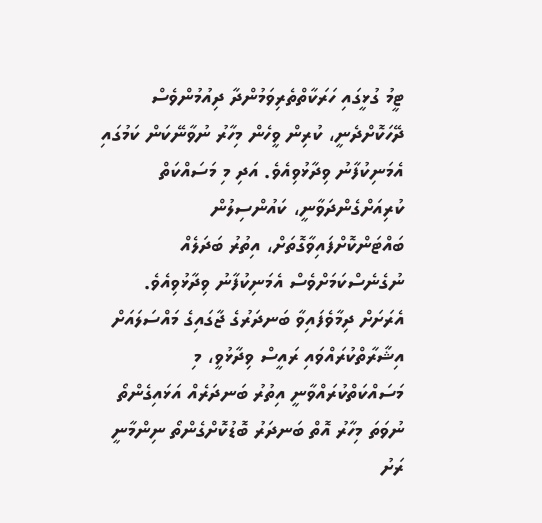ޓީމު ގުޅީގައި ހަރަކާތްތެރިވަމުންދާ ދިއުމުންވެސް ދޭހަކޮށްދެނީ، ކުރިން ވީހެން މިހާރު ނުވާނޭކަން ކަމުގައި އެމަނިކުފާނު ވިދާޅުވިއެވެ. އަދި މި މަސައްކަތް ކުރިއަށްގެންދަވާނީ، ކައުންސިލުން ބައްޓަންކޮށްފައިވާގޮތަށް، އިތުރު ބަދަލެއް ނުގެނެސްކަމަށްވެސް އެމަނިކުފާނު ވިދާޅުވިއެވެ.
އެރަށަށް ދިމާވެފައިވާ ބަނދަރުގެ ޖާގައިގެ މައްސަލައަށް އިޝާރާތްކުރައްވައި ރައީސް ވިދާޅުވީ، މި މަސައްކަތްކުރައްވާނީ އިތުރު ބަނދަރެއް އަޅައިގެންތޯ ނުވަތަ މިހާރު އޮތް ބަނދަރު ބޮޑުކޮށްގެންތޯ ނިންމާނީ ރަށު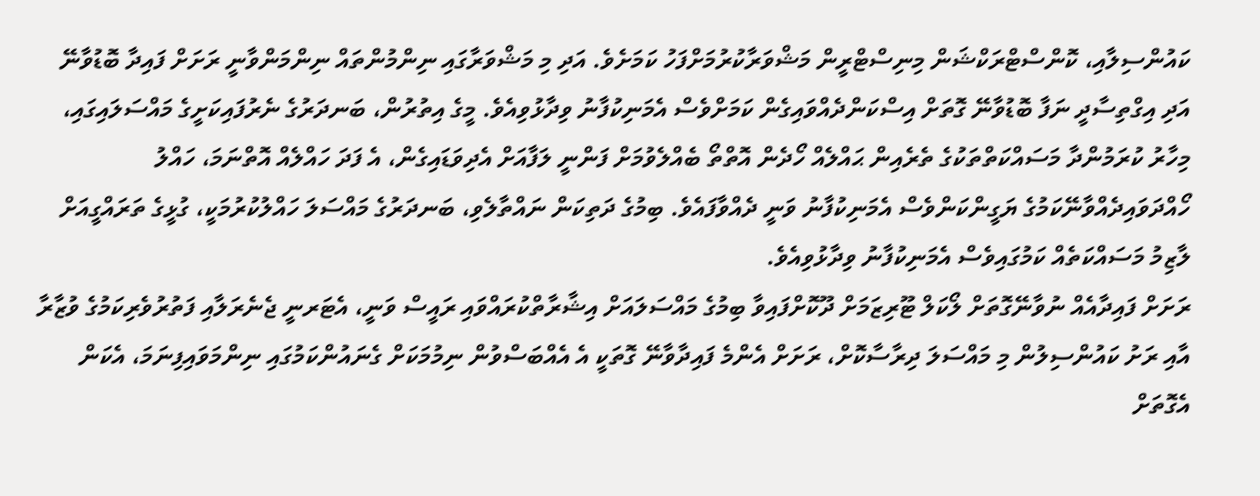ކައުންސިލާއި، ކޮންސްޓްރަކްޝަން މިނިސްޓްރީން މަޝްވަރާކުރުމަށްފަހު ކަމަށެވެ. އަދި މި މަޝްވަރާގައި ނިންމުންތައް ނިންމަންވާނީ ރަށަށް ފައިދާ ބޮޑުވާނޭ އަދި އިގްތިސާދީ ނަފާ ބޮޑުވާނޭ ގޮތަށް އިސްކަންދެއްވައިގެން ކަމަށްވެސް އެމަނިކުފާނު ވިދާޅުވިއެވެ. މީގެ އިތުރުން، ބަނދަރުގެ ނެރުފައިކަށީގެ މައްސަލައިގައި، މިހާރު ކުރަމުންދާ މަސައްކަތްތަކުގެ ތެރެއިން ޙައްލެއް ހޯދެން އޮތްތޯ ބެއްލެވުމަށް ފަންނީ ލަފާއަށް އެދިވަޑައިގެން، އެ ފަދަ ހައްލެއް އޮތްނަމަ، ހައްލު ހޯއްދަވައިދެއްވާނޭކަމުގެ ޔަގީންކަންވެސް އެމަނިކުފާނު ވަނީ ދެއްވާފައެވެ. ބިމުގެ ދަތިކަން ނައްތާލެވި، ބަނދަރުގެ މައްސަލަ ހައްލުކުރުމަކީ، ގުޅީގެ ތަރައްގީއަށް ލާޒިމު މަސައްކަތެއް ކަމުގައިވެސް އެމަނިކުފާނު ވިދާޅުވިއެވެ.
ރަށަށް ފައިދާއެއް ނުވާނޭގޮތަށް ލޯކަލް ޓޫރިޒަމަށް ދޫކޮށްފައިވާ ބިމުގެ މައްސަލައަށް އިޝާރާތްކުރައްވައި ރައީސް ވަނީ، އެޓަރނީ ޖެނެރަލާއި ފަތުރުވެރިކަމުގެ ވުޒާރާ އާއި ރަށު ކައުންސިލުން މި މައްސަލަ ދިރާސާކޮށް، ރަށަށް އެންމެ ފައިދާވާނޭ ގޮތަކީ އެ އެއްބަސްވުން ނިމުމަކަށް ގެނައުންކަމުގައި ނިންމަވައިފިނަމަ، އެކަން އެގޮތަށް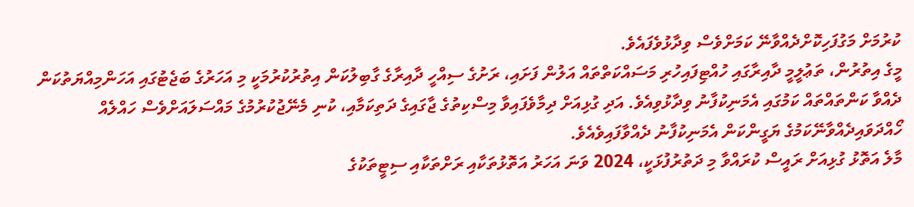ކުރުމަށް މަގުފަހިކޮށްދެއްވާނޭ ކަމަށްވެސް ވިދާޅުވެފައެވެ.
މީގެ އިތުރުން، ތަޢުލީމީ ދާއިރާގައި ހުއްޓިފައިހުރި މަސައްކަތްތައް އަލުން ފަށައި، ރަށުގެ ސިއްހީ ދާއިރާގެ ގާބިލުކަން އިތުރުކުރުމަކީ މި އަހަރުގެ ބަޖެޓުގައި އަހަންމިއްޔަތުކަން ދެއްވާ ކަންތައްތައް ކަމުގައި އެމަނިކުފާނު ވިދާޅުވިއެވެ. އަދި ގުޅިއަށް ދިމާވެފައިވާ މިސްކިތުގެ ޖާގައިގެ ދަތިކަމާއި، ކުނި މެނޭޖުކުރުމުގެ މައްސަލައަށްވެސް ހައްލެއް ހޯއްދަވައިދެއްވާނޭކަމުގެ ޔަގީންކަން އެމަނިކުފާނު ދެއްވާފައިވެއެވެ.
މާލެ އަތޮޅު ގުޅިއަށް ރައީސް ކުރައްވާ މި ދަތުރުފުޅަކީ، 2024 ވަނަ އަހަރު އަތޮޅުތަކާއި ރަށްތަކާއި ސިޓީތަކުގެ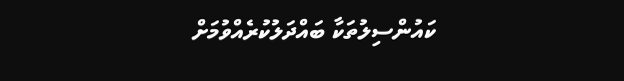ކައުންސިލުތަކާ ބައްދަލުކުރެއްވުމަށް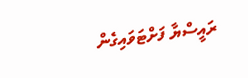ރައީސްޔާ ފަށްޓަވައިގެން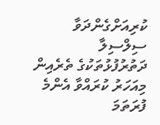ކުރިއަށްގެންދަވާ ސިލްސިލާ ދަތުރުފުޅުތަކުގެ ތެރެއިން މިއަހަރު ކުރައްވާ އެންމެ ފުރަތަމަ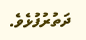ދަތުރުފުޅެވެ.